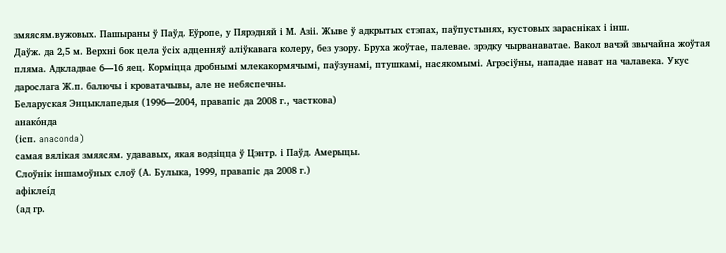змяясям.вужовых. Пашыраны ў Паўд. Еўропе, у Пярэдняй і М. Азіі. Жыве ў адкрытых стэпах, паўпустынях, кустовых зарасніках і інш.
Даўж. да 2,5 м. Верхні бок цела ўсіх адценняў аліўкавага колеру, без узору. Бруха жоўтае, палевае. зрэдку чырванаватае. Вакол вачэй звычайна жоўтая пляма. Адкладвае 6—16 яец. Корміцца дробнымі млекакормячымі, паўзунамі, птушкамі, насякомымі. Агрэсіўны, нападае нават на чалавека. Укус дарослага Ж.п. балючы і кроватачывы, але не небяспечны.
Беларуская Энцыклапедыя (1996—2004, правапіс да 2008 г., часткова)
анако́нда
(ісп. anaconda)
самая вялікая змяясям. удававых, якая водзіцца ў Цэнтр. і Паўд. Амерыцы.
Слоўнік іншамоўных слоў (А. Булыка, 1999, правапіс да 2008 г.)
афіклеі́д
(ад гр.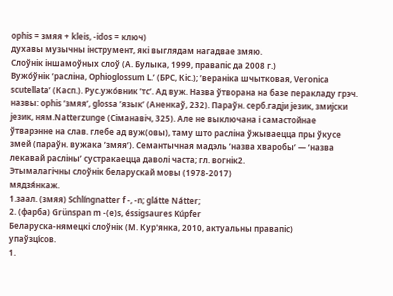ophis = змяя + kleis, -idos = ключ)
духавы музычны інструмент, які выглядам нагадвае змяю.
Слоўнік іншамоўных слоў (А. Булыка, 1999, правапіс да 2008 г.)
Вужо́ўнік ’расліна, Ophioglossum L.’ (БРС, Кіс.); ’вераніка шчытковая, Veronica scutellata’ (Касп.). Рус.ужо́вник ’тс’. Ад вуж. Назва ўтворана на базе перакладу грэч. назвы: ophis ’змяя’, glossa ’язык’ (Аненкаў, 232). Параўн. серб.гадји језик, змијски језик, ням.Natterzunge (Сіманавіч, 325). Але не выключана і самастойнае ўтварэнне на слав. глебе ад вуж(овы), таму што расліна ўжываецца пры ўкусе змей (параўн. вужака ’змяя’). Семантычная мадэль ’назва хваробы’ — ’назва лекавай расліны’ сустракаецца даволі часта; гл. вогнік2.
Этымалагічны слоўнік беларускай мовы (1978-2017)
мядзя́нкаж.
1.заал. (змяя) Schlíngnatter f -, -n; glátte Nátter;
2. (фарба) Grünspan m -(e)s, éssigsaures Kúpfer
Беларуска-нямецкі слоўнік (М. Кур'янка, 2010, актуальны правапіс)
упаўзці́сов.
1.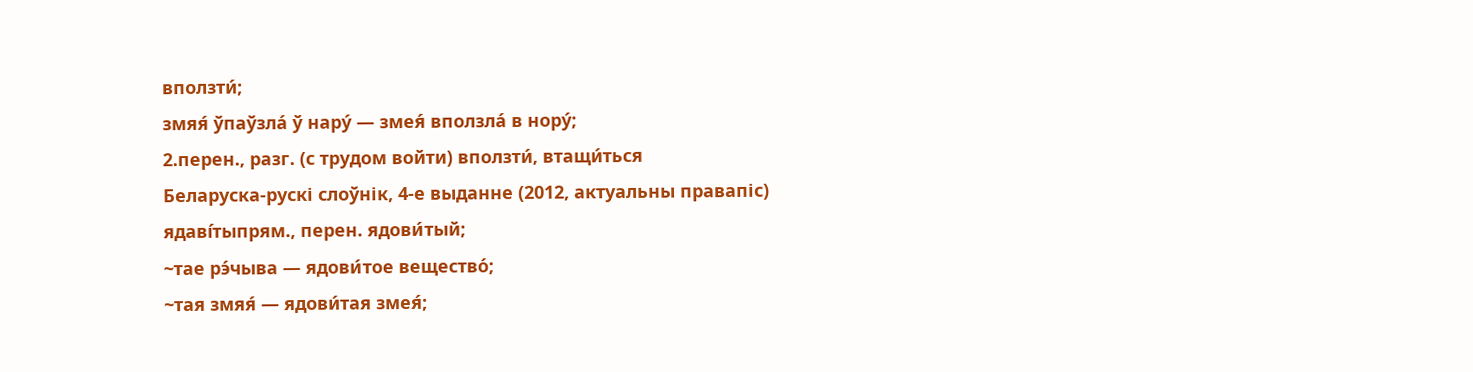вползти́;
змяя́ ўпаўзла́ ў нару́ — змея́ вползла́ в нору́;
2.перен., разг. (с трудом войти) вползти́, втащи́ться
Беларуска-рускі слоўнік, 4-е выданне (2012, актуальны правапіс)
ядаві́тыпрям., перен. ядови́тый;
~тае рэ́чыва — ядови́тое вещество́;
~тая змяя́ — ядови́тая змея́;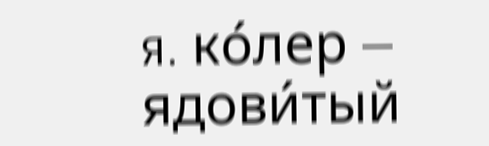я. ко́лер — ядови́тый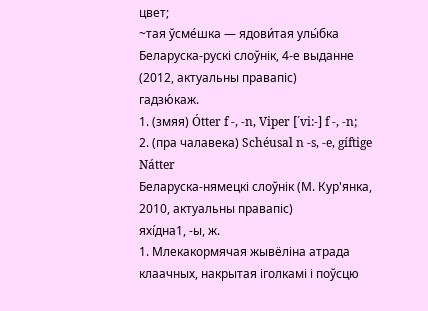цвет;
~тая ўсме́шка — ядови́тая улы́бка
Беларуска-рускі слоўнік, 4-е выданне (2012, актуальны правапіс)
гадзю́каж.
1. (змяя) Ótter f -, -n, Viper [´vi:-] f -, -n;
2. (пра чалавека) Schéusal n -s, -e, gíftige Nátter
Беларуска-нямецкі слоўнік (М. Кур'янка, 2010, актуальны правапіс)
яхі́дна1, ‑ы, ж.
1. Млекакормячая жывёліна атрада клаачных, накрытая іголкамі і поўсцю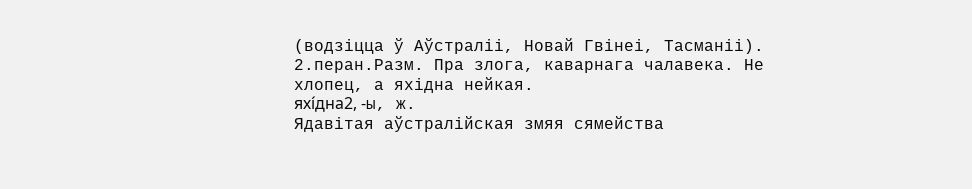(водзіцца ў Аўстраліі, Новай Гвінеі, Тасманіі).
2.перан.Разм. Пра злога, каварнага чалавека. Не хлопец, а яхідна нейкая.
яхі́дна2, ‑ы, ж.
Ядавітая аўстралійская змяя сямейства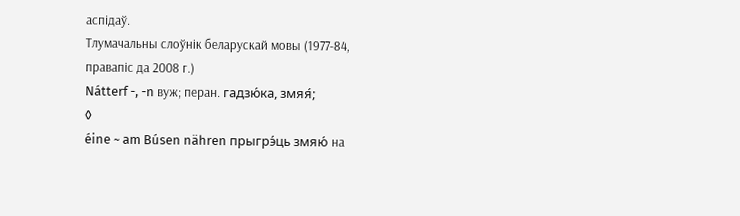аспідаў.
Тлумачальны слоўнік беларускай мовы (1977-84, правапіс да 2008 г.)
Nátterf -, -n вуж; перан. гадзю́ка, змяя́;
◊
éine ~ am Búsen nähren прыгрэ́ць змяю́ на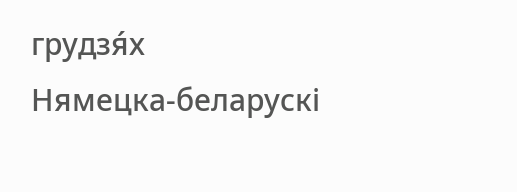грудзя́х
Нямецка-беларускі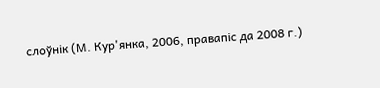слоўнік (М. Кур'янка, 2006, правапіс да 2008 г.)